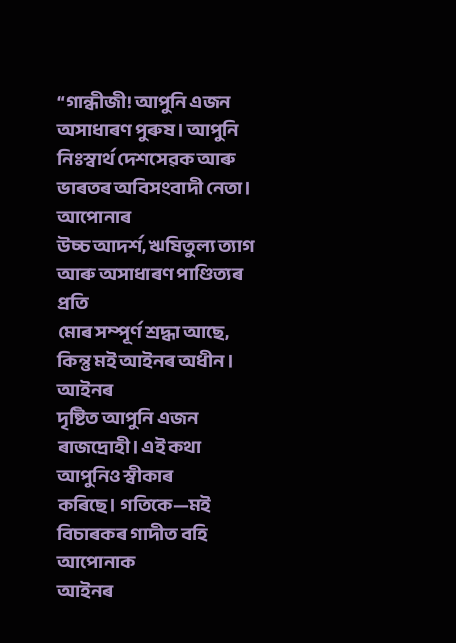“গান্ধীজী! আপুনি এজন অসাধাৰণ পুৰুষ। আপুনি
নিঃস্বাৰ্থ দেশসেৱক আৰু ভাৰতৰ অবিসংবাদী নেতা। আপোনাৰ
উচ্চ আদৰ্শ, ঋষিতুল্য ত্যাগ আৰু অসাধাৰণ পাণ্ডিত্যৰ প্ৰতি
মোৰ সম্পূৰ্ণ শ্ৰদ্ধা আছে, কিন্তু মই আইনৰ অধীন। আইনৰ
দৃষ্টিত আপুনি এজন ৰাজদ্ৰোহী। এই কথা আপুনিও স্বীকাৰ
কৰিছে। গতিকে—মই বিচাৰকৰ গাদীত বহি আপোনাক
আইনৰ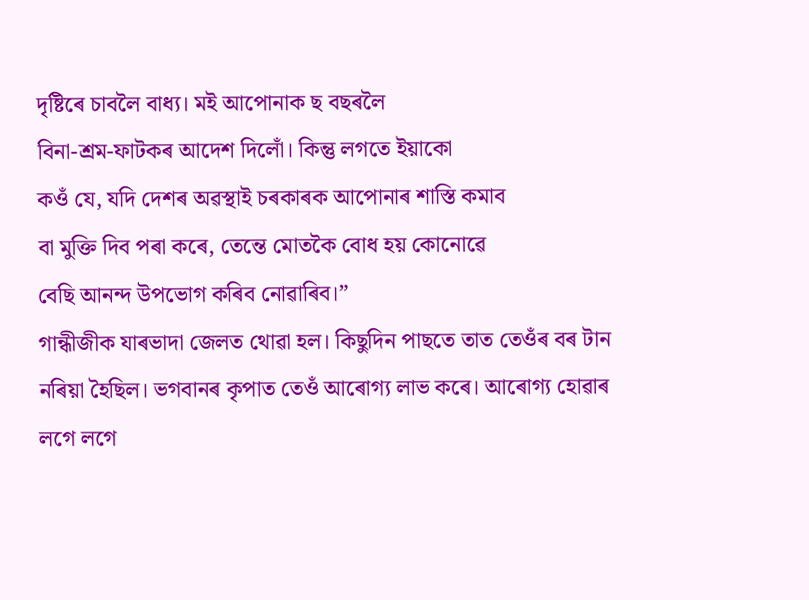দৃষ্টিৰে চাবলৈ বাধ্য। মই আপোনাক ছ বছৰলৈ
বিনা-শ্ৰম-ফাটকৰ আদেশ দিলোঁ। কিন্তু লগতে ইয়াকো
কওঁ যে, যদি দেশৰ অৱস্থাই চৰকাৰক আপোনাৰ শাস্তি কমাব
বা মুক্তি দিব পৰা কৰে, তেন্তে মোতকৈ বোধ হয় কোনোৱে
বেছি আনন্দ উপভোগ কৰিব নোৱাৰিব।”
গান্ধীজীক যাৰভাদা জেলত থোৱা হল। কিছুদিন পাছতে তাত তেওঁৰ বৰ টান নৰিয়া হৈছিল। ভগবানৰ কৃপাত তেওঁ আৰোগ্য লাভ কৰে। আৰোগ্য হোৱাৰ লগে লগে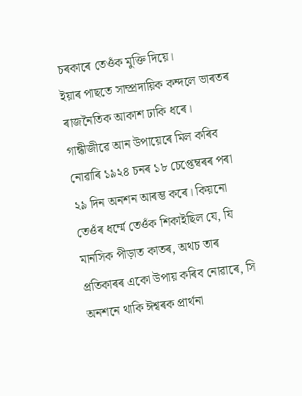চৰকাৰে তেওঁক মুক্তি দিয়ে।
ইয়াৰ পাছতে সাম্প্ৰদায়িক কন্দলে ভাৰতৰ ৰাজনৈতিক আকাশ ঢাকি ধৰে। গান্ধীজীৱে আন উপায়েৰে মিল কৰিব নোৱাৰি ১৯২৪ চনৰ ১৮ চেপ্তেম্বৰৰ পৰা ২৯ দিন অনশন আৰম্ভ কৰে। কিয়নো তেওঁৰ ধৰ্ম্মে তেওঁক শিকাইছিল যে, যি মানসিক পীড়াত কাতৰ, অথচ তাৰ প্ৰতিকাৰৰ একো উপায় কৰিব নোৱাৰে, সি অনশনে থাকি ঈশ্বৰক প্ৰাৰ্থনা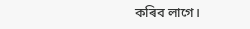কৰিব লাগে।